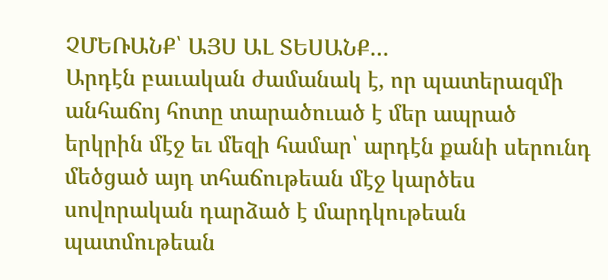ՉՄԵՌԱՆՔ՝ ԱՅՍ ԱԼ ՏԵՍԱՆՔ…
Արդէն բաւական ժամանակ է, որ պատերազմի անհաճոյ հոտը տարածուած է մեր ապրած երկրին մէջ եւ մեզի համար՝ արդէն քանի սերունդ մեծցած այդ տհաճութեան մէջ կարծես սովորական դարձած է մարդկութեան պատմութեան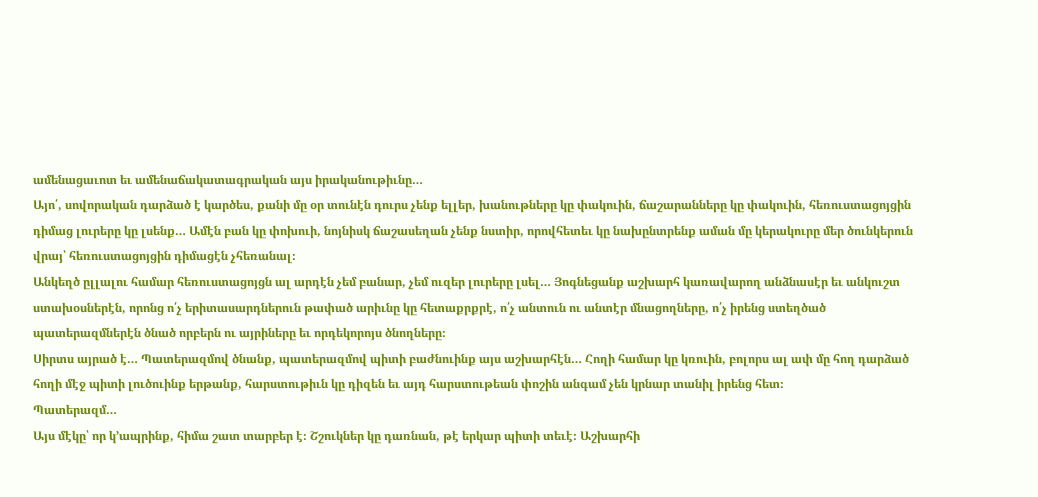ամենացաւոտ եւ ամենաճակատագրական այս իրականութիւնը…
Այո՛, սովորական դարձած է կարծես, քանի մը օր տունէն դուրս չենք ելլեր, խանութները կը փակուին, ճաշարանները կը փակուին, հեռուստացոյցին դիմաց լուրերը կը լսենք… Ամէն բան կը փոխուի, նոյնիսկ ճաշասեղան չենք նստիր, որովհետեւ կը նախընտրենք աման մը կերակուրը մեր ծունկերուն վրայ՝ հեռուստացոյցին դիմացէն չհեռանալ։
Անկեղծ ըլլալու համար հեռուստացոյցն ալ արդէն չեմ բանար, չեմ ուզեր լուրերը լսել… Յոգնեցանք աշխարհ կառավարող անձնասէր եւ անկուշտ ստախօսներէն, որոնց ո՛չ երիտասարդներուն թափած արիւնը կը հետաքրքրէ, ո՛չ անտուն ու անտէր մնացողները, ո՛չ իրենց ստեղծած պատերազմներէն ծնած որբերն ու այրիները եւ որդեկորոյս ծնողները։
Սիրտս այրած է… Պատերազմով ծնանք, պատերազմով պիտի բաժնուինք այս աշխարհէն… Հողի համար կը կռուին, բոլորս ալ ափ մը հող դարձած հողի մէջ պիտի լուծուինք երթանք, հարստութիւն կը դիզեն եւ այդ հարստութեան փոշին անգամ չեն կրնար տանիլ իրենց հետ։
Պատերազմ…
Այս մէկը՝ որ կ՚ապրինք, հիմա շատ տարբեր է։ Շշուկներ կը դառնան, թէ երկար պիտի տեւէ։ Աշխարհի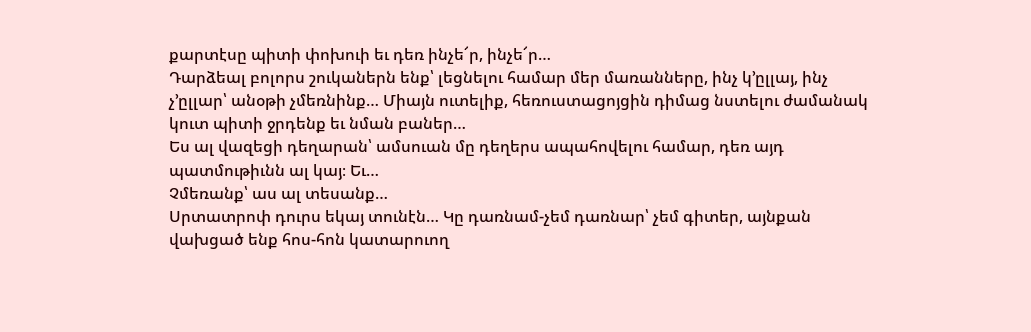քարտէսը պիտի փոխուի եւ դեռ ինչե՜ր, ինչե՜ր…
Դարձեալ բոլորս շուկաներն ենք՝ լեցնելու համար մեր մառանները, ինչ կ՚ըլլայ, ինչ չ՚ըլլար՝ անօթի չմեռնինք… Միայն ուտելիք, հեռուստացոյցին դիմաց նստելու ժամանակ կուտ պիտի ջրդենք եւ նման բաներ…
Ես ալ վազեցի դեղարան՝ ամսուան մը դեղերս ապահովելու համար, դեռ այդ պատմութիւնն ալ կայ։ Եւ…
Չմեռանք՝ աս ալ տեսանք…
Սրտատրոփ դուրս եկայ տունէն… Կը դառնամ-չեմ դառնար՝ չեմ գիտեր, այնքան վախցած ենք հոս-հոն կատարուող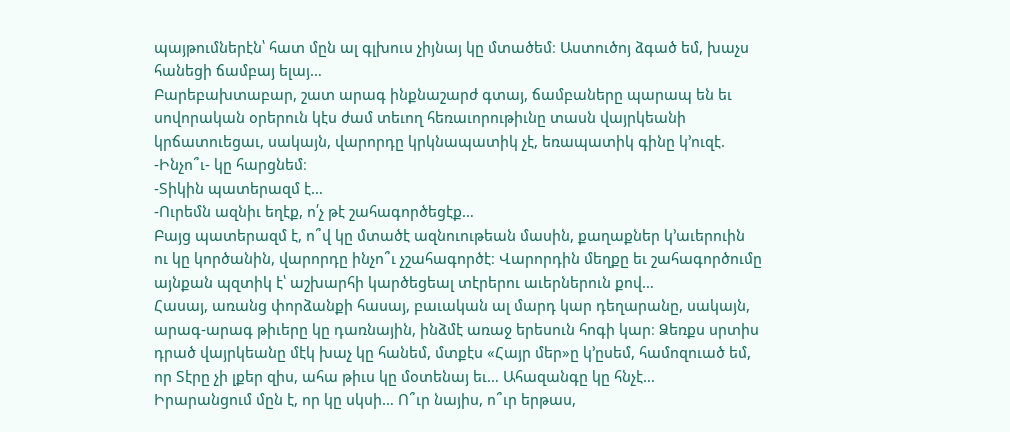պայթումներէն՝ հատ մըն ալ գլխուս չիյնայ կը մտածեմ։ Աստուծոյ ձգած եմ, խաչս հանեցի ճամբայ ելայ…
Բարեբախտաբար, շատ արագ ինքնաշարժ գտայ, ճամբաները պարապ են եւ սովորական օրերուն կէս ժամ տեւող հեռաւորութիւնը տասն վայրկեանի կրճատուեցաւ, սակայն, վարորդը կրկնապատիկ չէ, եռապատիկ գինը կ՚ուզէ.
-Ինչո՞ւ- կը հարցնեմ։
-Տիկին պատերազմ է…
-Ուրեմն ազնիւ եղէք, ո՛չ թէ շահագործեցէք…
Բայց պատերազմ է, ո՞վ կը մտածէ ազնուութեան մասին, քաղաքներ կ՚աւերուին ու կը կործանին, վարորդը ինչո՞ւ չշահագործէ։ Վարորդին մեղքը եւ շահագործումը այնքան պզտիկ է՝ աշխարհի կարծեցեալ տէրերու աւերներուն քով…
Հասայ, առանց փորձանքի հասայ, բաւական ալ մարդ կար դեղարանը, սակայն, արագ-արագ թիւերը կը դառնային, ինձմէ առաջ երեսուն հոգի կար։ Ձեռքս սրտիս դրած վայրկեանը մէկ խաչ կը հանեմ, մտքէս «Հայր մեր»ը կ՚ըսեմ, համոզուած եմ, որ Տէրը չի լքեր զիս, ահա թիւս կը մօտենայ եւ… Ահազանգը կը հնչէ…
Իրարանցում մըն է, որ կը սկսի… Ո՞ւր նայիս, ո՞ւր երթաս,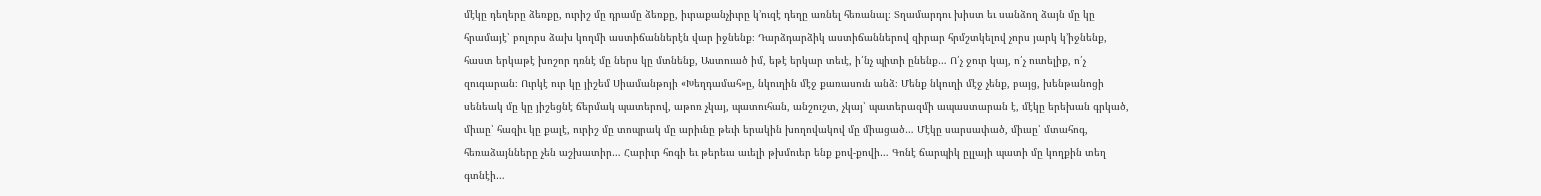մէկը դեղերը ձեռքը, ուրիշ մը դրամը ձեռքը, իւրաքանչիւրը կ՚ուզէ դեղը առնել հեռանալ։ Տղամարդու խիստ եւ սանձող ձայն մը կը հրամայէ՝ բոլորս ձախ կողմի աստիճաններէն վար իջնենք։ Դարձդարձիկ աստիճաններով զիրար հրմշտկելով չորս յարկ կ՚իջնենք, հաստ երկաթէ խոշոր դռնէ մը ներս կը մտնենք, Աստուած իմ, եթէ երկար տեւէ, ի՛նչ պիտի ընենք… Ո՛չ ջուր կայ, ո՛չ ուտելիք, ո՛չ զուգարան։ Ուրկէ ուր կը յիշեմ Սիամանթոյի «Խեղդամահ»ը, նկուղին մէջ քառասուն անձ։ Մենք նկուղի մէջ չենք, բայց, խենթանոցի սենեակ մը կը յիշեցնէ ճերմակ պատերով, աթոռ չկայ, պատուհան, անշուշտ, չկայ՝ պատերազմի ապաստարան է, մէկը երեխան գրկած, միւսը՝ հազիւ կը քալէ, ուրիշ մը տոպրակ մը արիւնը թեւի երակին խողովակով մը միացած… Մէկը սարսափած, միւսը՝ մտահոգ, հեռաձայնները չեն աշխատիր… Հարիւր հոգի եւ թերեւս աւելի թխմուեր ենք քով-քովի… Գոնէ ճարպիկ ըլլայի պատի մը կողքին տեղ գտնէի…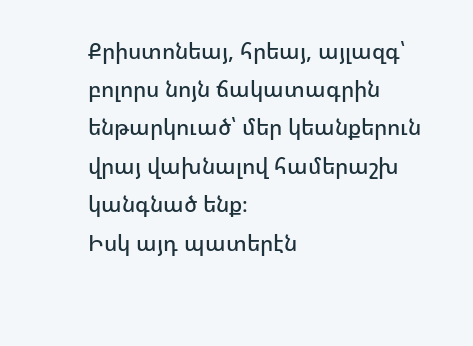Քրիստոնեայ, հրեայ, այլազգ՝ բոլորս նոյն ճակատագրին ենթարկուած՝ մեր կեանքերուն վրայ վախնալով համերաշխ կանգնած ենք։
Իսկ այդ պատերէն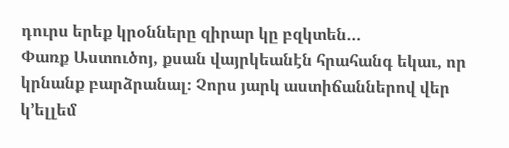դուրս երեք կրօնները զիրար կը բզկտեն…
Փառք Աստուծոյ, քսան վայրկեանէն հրահանգ եկաւ, որ կրնանք բարձրանալ։ Չորս յարկ աստիճաններով վեր կ՚ելլեմ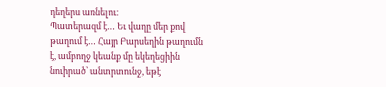դեղերս առնելու։
Պատերազմ է… Եւ վաղը մեր քով թաղում է… Հայր Բարսեղին թաղումն է, ամբողջ կեանք մը եկեղեցիին նուիրած՝ անտրտունջ, եթէ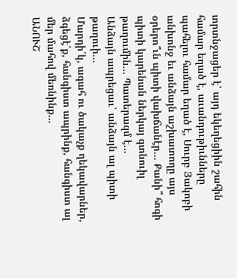տրտնջացեր է՝ այդ եկեղեցիին շահին համար եղած է, աւանդութիւնները պահելու համար եղած է, Սուրբ Յակոբի անխոնջ եւ անձայն աշխատողը այս օրերո՞ւն պիտի վախճանէր… Քանի՞ հոգի պիտի կարենան ներկայ գտնուիլ թաղումին… Պատերազմ է…
Անձայն ապրեցաւ՝ անձայն ալ պիտի թաղուի…
Մարդի՛կ, ագահ ու ծակաչք ղեկավարներ, ձգեցէ՛ք, հանգիստ ապրինք, հանգիստ ալ մեր մահով մեռնինք…
ԱՆՈՒՇ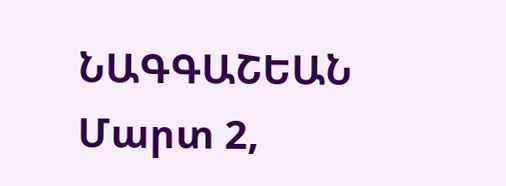ՆԱԳԳԱՇԵԱՆ
Մարտ 2,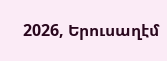2026, Երուսաղէմ